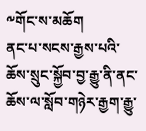༸གོང་ས་མཆོག
ནང་པ་སངས་རྒྱས་པའི་ཆོས་སྲུང་སྐྱོབ་བྱ་རྒྱུ་ནི་ནང་ཆོས་ལ་སློབ་གཉེར་རྒྱག་རྒྱུ་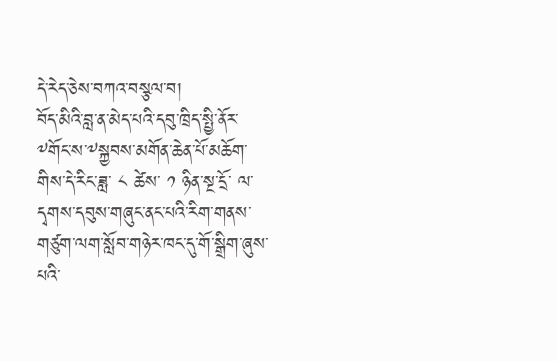དེ་རེད་ཅེས་བཀའ་བསྩལ་བ།
བོད་མིའི་བླ་ན་མེད་པའི་དབུ་ཁྲིད་སྤྱི་ནོར་༸གོང་ས་༸སྐྱབས་མགོན་ཆེན་པོ་མཆོག་གིས་དེ་རིང་ཟླ་ ༨ ཚེས་ ༡ ཉིན་སྔ་དྲོ་ ལ་དྭགས་དབུས་གཞུང་ནང་པའི་རིག་གནས་གཙུག་ལག་སློབ་གཉེར་ཁང་དུ་གོ་སྒྲིག་ཞུས་པའི་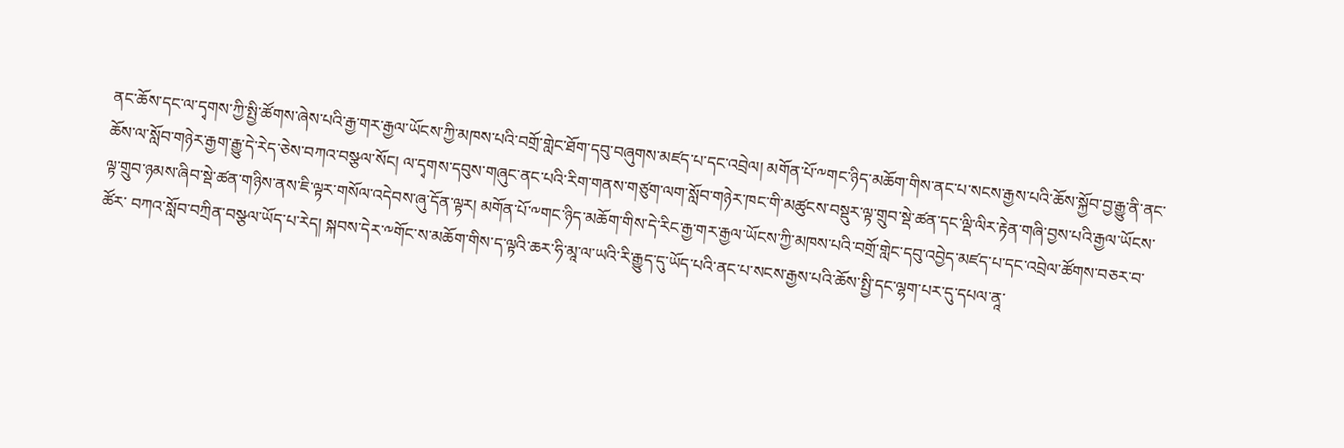ནང་ཆོས་དང་ལ་དྭགས་ཀྱི་སྤྱི་ཚོགས་ཞེས་པའི་རྒྱ་གར་རྒྱལ་ཡོངས་ཀྱི་མཁས་པའི་བགྲོ་གླེང་ཐོག་དབུ་བཞུགས་མཛད་པ་དང་འབྲེལ། མགོན་པོ་༸གང་ཉིད་མཆོག་གིས་ནང་པ་སངས་རྒྱས་པའི་ཆོས་སྐྱོབ་བྱ་རྒྱུ་ནི་ནང་ཆོས་ལ་སློབ་གཉེར་རྒྱག་རྒྱུ་དེ་རེད་ཅེས་བཀའ་བསྩལ་སོང། ལ་དྭགས་དབུས་གཞུང་ནང་པའི་རིག་གནས་གཙུག་ལག་སློབ་གཉེར་ཁང་གི་མཚུངས་བསྡུར་ལྟ་གྲུབ་སྡེ་ཚན་དང་ལྡི་ལིར་རྟེན་གཞི་བྱས་པའི་རྒྱལ་ཡོངས་ལྟ་གྲུབ་ཉམས་ཞིབ་སྡེ་ཚན་གཉིས་ནས་ཇི་ལྟར་གསོལ་འདེབས་ཞུ་དོན་ལྟར། མགོན་པོ་༸གང་ཉིད་མཆོག་གིས་དེ་རིང་རྒྱ་གར་རྒྱལ་ཡོངས་ཀྱི་མཁས་པའི་བགྲོ་གླེང་དབུ་འབྱེད་མཛད་པ་དང་འབྲེལ་ཚོགས་བཅར་བ་ཚོར་ བཀའ་སློབ་བཀྲིན་བསྩལ་ཡོད་པ་རེད། སྐབས་དེར་༸གོང་ས་མཆོག་གིས་ད་ལྟའི་ཆར་ཧི་མཱ་ལ་ཡའི་རི་རྒྱུད་དུ་ཡོད་པའི་ནང་པ་སངས་རྒྱས་པའི་ཆོས་སྤྱི་དང་ལྷག་པར་དུ་དཔལ་ནཱ་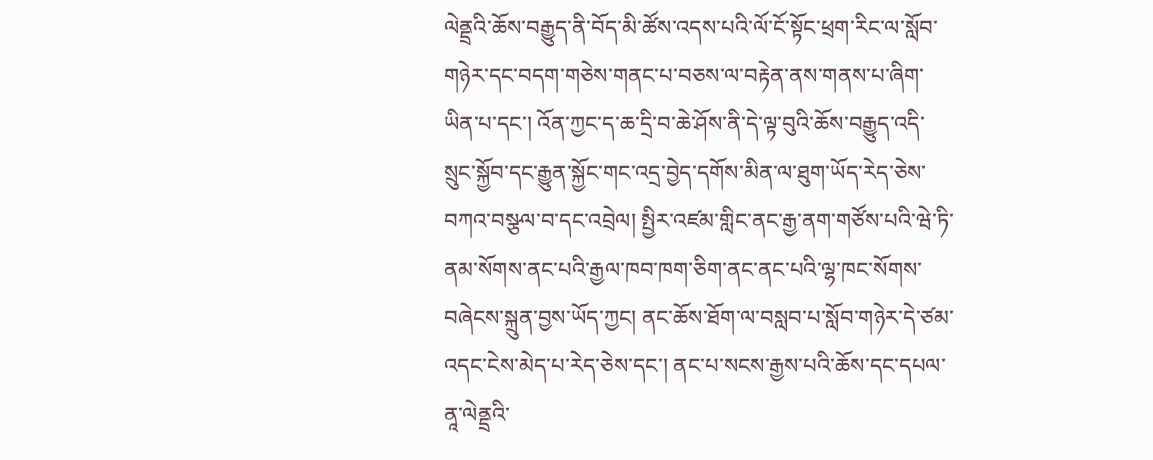ལེནྡྲའི་ཆོས་བརྒྱུད་ནི་བོད་མི་ཚོས་འདས་པའི་ལོ་ངོ་སྟོང་ཕྲག་རིང་ལ་སློབ་གཉེར་དང་བདག་གཅེས་གནང་པ་བཅས་ལ་བརྟེན་ནས་གནས་པ་ཞིག་ཡིན་པ་དང་། འོན་ཀྱང་ད་ཆ་དྲི་བ་ཆེ་ཤོས་ནི་དེ་ལྟ་བུའི་ཆོས་བརྒྱུད་འདི་སྲུང་སྐྱོབ་དང་རྒྱུན་སྐྱོང་གང་འདྲ་བྱེད་དགོས་མིན་ལ་ཐུག་ཡོད་རེད་ཅེས་བཀའ་བསྩལ་བ་དང་འབྲེལ། སྤྱིར་འཛམ་གླིང་ནང་རྒྱ་ནག་གཙོས་པའི་ཝེ་ཏི་ནམ་སོགས་ནང་པའི་རྒྱལ་ཁབ་ཁག་ཅིག་ནང་ནང་པའི་ལྷ་ཁང་སོགས་བཞེངས་སྐྲུན་བྱས་ཡོད་ཀྱང། ནང་ཆོས་ཐོག་ལ་བསླབ་པ་སློབ་གཉེར་དེ་ཙམ་འདང་ངེས་མེད་པ་རེད་ཅེས་དང་། ནང་པ་སངས་རྒྱས་པའི་ཆོས་དང་དཔལ་ནཱ་ལེནྡྲའི་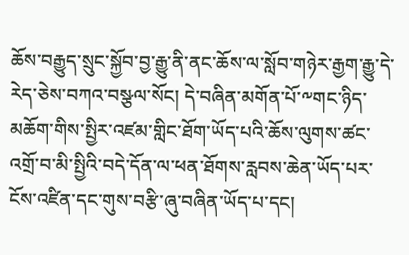ཆོས་བརྒྱུད་སྲུང་སྐྱོབ་བྱ་རྒྱུ་ནི་ནང་ཆོས་ལ་སློབ་གཉེར་རྒྱག་རྒྱུ་དེ་རེད་ཅེས་བཀའ་བསྩལ་སོང། དེ་བཞིན་མགོན་པོ་༸གང་ཉིད་མཆོག་གིས་སྤྱིར་འཛམ་གླིང་ཐོག་ཡོད་པའི་ཆོས་ལུགས་ཚང་འགྲོ་བ་མི་སྤྱིའི་བདེ་དོན་ལ་ཕན་ཐོགས་རླབས་ཆེན་ཡོད་པར་ངོས་འཛིན་དང་གུས་བརྩི་ཞུ་བཞིན་ཡོད་པ་དང།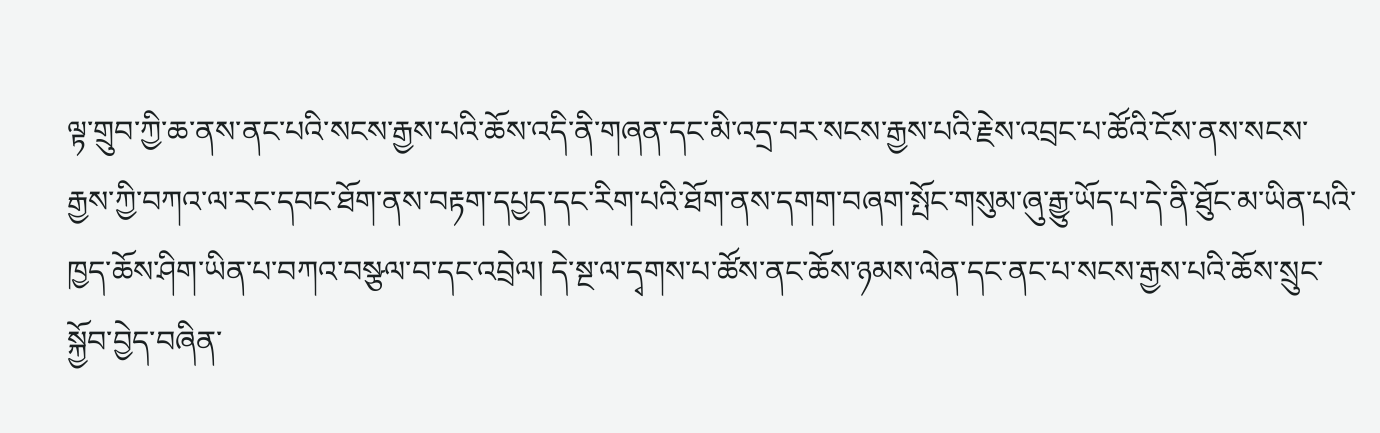ལྟ་གྲུབ་ཀྱི་ཆ་ནས་ནང་པའི་སངས་རྒྱས་པའི་ཆོས་འདི་ནི་གཞན་དང་མི་འདྲ་བར་སངས་རྒྱས་པའི་རྗེས་འབྲང་པ་ཚོའི་ངོས་ནས་སངས་རྒྱས་ཀྱི་བཀའ་ལ་རང་དབང་ཐོག་ནས་བརྟག་དཔྱད་དང་རིག་པའི་ཐོག་ནས་དགག་བཞག་སྤོང་གསུམ་ཞུ་རྒྱུ་ཡོད་པ་དེ་ནི་ཐོུང་མ་ཡིན་པའི་ཁྱད་ཆོས་ཤིག་ཡིན་པ་བཀའ་བསྩལ་བ་དང་འབྲེལ། དེ་སྔ་ལ་དྭགས་པ་ཚོས་ནང་ཆོས་ཉམས་ལེན་དང་ནང་པ་སངས་རྒྱས་པའི་ཆོས་སྲུང་སྐྱོབ་བྱེད་བཞིན་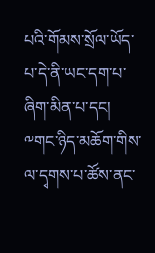པའི་གོམས་སྲོལ་ཡོད་པ་དེ་ནི་ཡང་དག་པ་ཞིག་མིན་པ་དང། ༸གང་ཉིད་མཆོག་གིས་ལ་དྭགས་པ་ཚོས་ནང་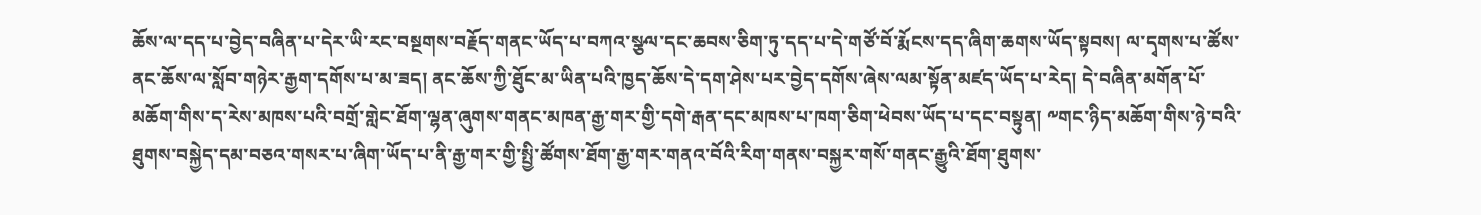ཆོས་ལ་དད་པ་བྱེད་བཞིན་པ་དེར་ཡི་རང་བསྔགས་བརྗོད་གནང་ཡོད་པ་བཀའ་སྩལ་དང་ཆབས་ཅིག་ཏུ་དད་པ་དེ་གཙོ་བོ་རྨོངས་དད་ཞིག་ཆགས་ཡོད་སྟབས། ལ་དྭགས་པ་ཚོས་ནང་ཆོས་ལ་སློབ་གཉེར་རྒྱག་དགོས་པ་མ་ཟད། ནང་ཆོས་ཀྱི་ཐོུང་མ་ཡིན་པའི་ཁྱད་ཆོས་དེ་དག་ཤེས་པར་བྱེད་དགོས་ཞེས་ལམ་སྟོན་མཛད་ཡོད་པ་རེད། དེ་བཞིན་མགོན་པོ་མཆོག་གིས་ད་རེས་མཁས་པའི་བགྲོ་གླེང་ཐོག་ལྷན་ཞུགས་གནང་མཁན་རྒྱ་གར་གྱི་དགེ་རྒན་དང་མཁས་པ་ཁག་ཅིག་ཕེབས་ཡོད་པ་དང་བསྟུན། ༸གང་ཉིད་མཆོག་གིས་ཉེ་བའི་ཐུགས་བསྐྱེད་དམ་བཅའ་གསར་པ་ཞིག་ཡོད་པ་ནི་རྒྱ་གར་གྱི་སྤྱི་ཚོགས་ཐོག་རྒྱ་གར་གནའ་བོའི་རིག་གནས་བསྐྱར་གསོ་གནང་རྒྱུའི་ཐོག་ཐུགས་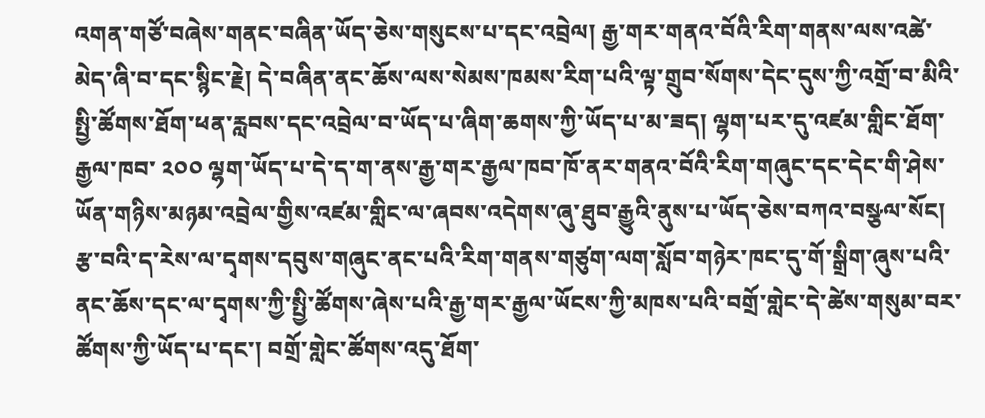འགན་གཙོ་བཞེས་གནང་བཞིན་ཡོད་ཅེས་གསུངས་པ་དང་འབྲེལ། རྒྱ་གར་གནའ་བོའི་རིག་གནས་ལས་འཚེ་མེད་ཞི་བ་དང་སྙིང་རྗེ། དེ་བཞིན་ནང་ཆོས་ལས་སེམས་ཁམས་རིག་པའི་ལྟ་གྲུབ་སོགས་དེང་དུས་ཀྱི་འགྲོ་བ་མིའི་སྤྱི་ཚོགས་ཐོག་ཕན་རླབས་དང་འབྲེལ་བ་ཡོད་པ་ཞིག་ཆགས་ཀྱི་ཡོད་པ་མ་ཟད། ལྷག་པར་དུ་འཛམ་གླིང་ཐོག་རྒྱལ་ཁབ་ ༢༠༠ ལྷག་ཡོད་པ་དེ་ད་ག་ནས་རྒྱ་གར་རྒྱལ་ཁབ་ཁོ་ནར་གནའ་བོའི་རིག་གཞུང་དང་དེང་གི་ཤེས་ཡོན་གཉིས་མཉམ་འབྲེལ་གྱིས་འཛམ་གླིང་ལ་ཞབས་འདེགས་ཞུ་ཐུབ་རྒྱུའི་ནུས་པ་ཡོད་ཅེས་བཀའ་བསྩལ་སོང། རྩ་བའི་ད་རེས་ལ་དྭགས་དབུས་གཞུང་ནང་པའི་རིག་གནས་གཙུག་ལག་སློབ་གཉེར་ཁང་དུ་གོ་སྒྲིག་ཞུས་པའི་ནང་ཆོས་དང་ལ་དྭགས་ཀྱི་སྤྱི་ཚོགས་ཞེས་པའི་རྒྱ་གར་རྒྱལ་ཡོངས་ཀྱི་མཁས་པའི་བགྲོ་གླེང་དེ་ཚེས་གསུམ་བར་ཚོགས་ཀྱི་ཡོད་པ་དང་། བགྲོ་གླེང་ཚོགས་འདུ་ཐོག་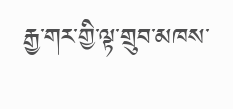རྒྱ་གར་གྱི་ལྟ་གྲུབ་མཁས་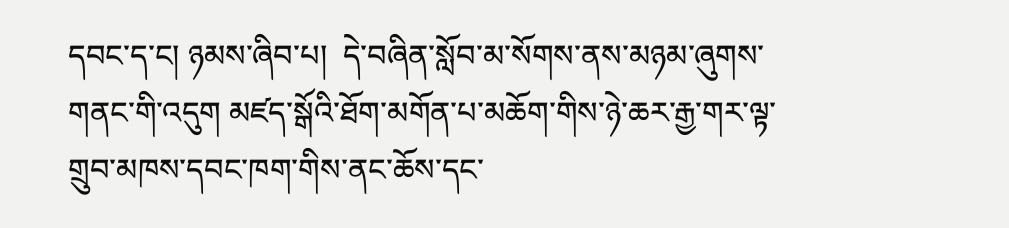དབང་ད་ང། ཉམས་ཞིབ་པ།  དེ་བཞིན་སློབ་མ་སོགས་ནས་མཉམ་ཞུགས་གནང་གི་འདུག མཛད་སྒོའི་ཐོག་མགོན་པ་མཆོག་གིས་ཉེ་ཆར་རྒྱ་གར་ལྟ་གྲུབ་མཁས་དབང་ཁག་གིས་ནང་ཆོས་དང་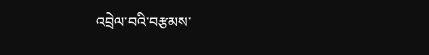འབྲེལ་བའི་བརྩམས་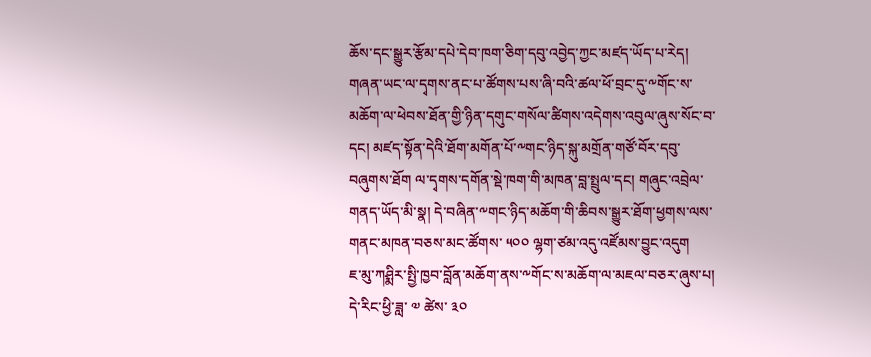ཆོས་དང་སྒྱུར་རྩོམ་དཔེ་དེབ་ཁག་ཅིག་དབུ་འབྱེད་ཀྱང་མཛད་ཡོད་པ་རེད། གཞན་ཡང་ལ་དྭགས་ནང་པ་ཚོགས་པས་ཞི་བའི་ཚལ་ཕོ་བྲང་དུ་༸གོང་ས་མཆོག་ལ་ཕེབས་ཐོན་གྱི་ཉིན་དགུང་གསོལ་ཚིགས་འདེགས་འབུལ་ཞུས་སོང་བ་དང། མཛད་སྟོན་དེའི་ཐོག་མགོན་པོ་༸གང་ཉིད་སྐུ་མགྲོན་གཙོ་བོར་དབུ་བཞུགས་ཐོག ལ་དྭགས་དགོན་སྡེ་ཁག་གི་མཁན་བླ་སྤྲུལ་དང། གཞུང་འབྲེལ་གནད་ཡོད་མི་སྣ། དེ་བཞིན་༸གང་ཉིད་མཆོག་གི་ཆིབས་སྒྱུར་ཐོག་ཕྱགས་ལས་གནང་མཁན་བཅས་མང་ཚོགས་ ༥༠༠ ལྷག་ཙམ་འདུ་འཛོམས་བྱུང་འདུག
ཇ་མུ་ཀཤྨིར་སྤྱི་ཁྱབ་བློན་མཆོག་ནས་༸གོང་ས་མཆོག་ལ་མཇལ་བཅར་ཞུས་པ།
དེ་རིང་ཕྱི་ཟླ་ ༧ ཚེས་ ༣༠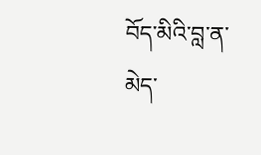བོད་མིའི་བླ་ན་མེད་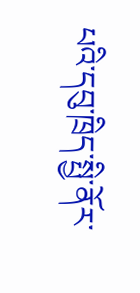པའི་དབུ་ཁྲིད་སྤྱི་ནོར་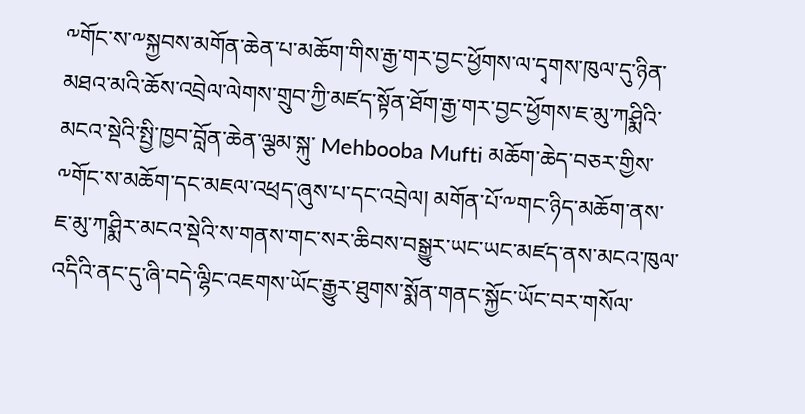༸གོང་ས་༸སྐྱབས་མགོན་ཆེན་པ་མཆོག་གིས་རྒྱ་གར་བྱང་ཕྱོགས་ལ་དྭགས་ཁུལ་དུ་ཉིན་མཐའ་མའི་ཆོས་འབྲེལ་ལེགས་གྲུབ་ཀྱི་མཛད་སྟོན་ཐོག་རྒྱ་གར་བྱང་ཕྱོགས་ཇ་མུ་ཀཤྨིའི་མངའ་སྡེའི་སྤྱི་ཁྱབ་བློན་ཆེན་ལྕམ་སྐུ་ Mehbooba Mufti མཆོག་ཆེད་བཅར་གྱིས་༸གོང་ས་མཆོག་དང་མཇལ་འཕྲད་ཞུས་པ་དང་འབྲེལ། མགོན་པོ་༸གང་ཉིད་མཆོག་ནས་ཇ་མུ་ཀཤྨིར་མངའ་སྡེའི་ས་གནས་གང་སར་ཆིབས་བསྒྱུར་ཡང་ཡང་མཛད་ནས་མངའ་ཁུལ་འདིའི་ནང་དུ་ཞི་བདེ་ལྷིང་འཇགས་ཡོང་རྒྱུར་ཐུགས་སྨོན་གནང་སྐྱོང་ཡོང་བར་གསོལ་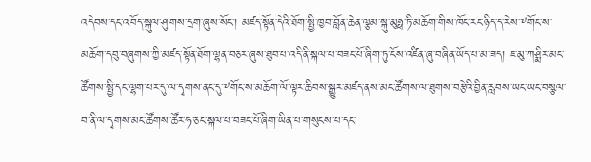འདེབས་དང་འབོད་སྐུལ་ཤུགས་དྲག་ཞུས་སོང་། མཛད་སྟོན་དེའི་ཐོག་སྤྱི་ཁྱབ་བློན་ཆེན་ལྕམ་སྐུ་མུཧྥ་ཏི་མཆོག་གིས་ཁོང་རང་ཉིད་ད་རེས་༸གོང་ས་མཆོག་དབུ་བཞུགས་ཀྱི་མཛད་སྟོན་ཐོག་ལྷན་བཅར་ཞུས་ཐུབ་པ་འདི་ནི་སྐལ་པ་བཟང་པོ་ཞིག་ཏུ་ངོས་འཛིན་ཞུ་བཞིན་ཡོད་པ་མ་ཟད། ཇ་མུ་ཀཤྨིར་མང་ཚོགས་སྤྱི་དང་ལྷག་པར་དུ་ལ་དྭགས་ནང་དུ་༸གོང་ས་མཆོག་ལོ་ལྟར་ཆིབས་སྒྱུར་མཛད་ནས་མང་ཚོགས་ལ་ཐུགས་བརྩེའི་བྱིན་རླབས་ཡང་ཡང་བསྩལ་བ་ནི་ལ་དྭགས་མང་ཚོགས་ཚོར་ཧ་ཅང་སྐལ་པ་བཟང་པོ་ཞིག་ཡིན་པ་གསུངས་པ་དང་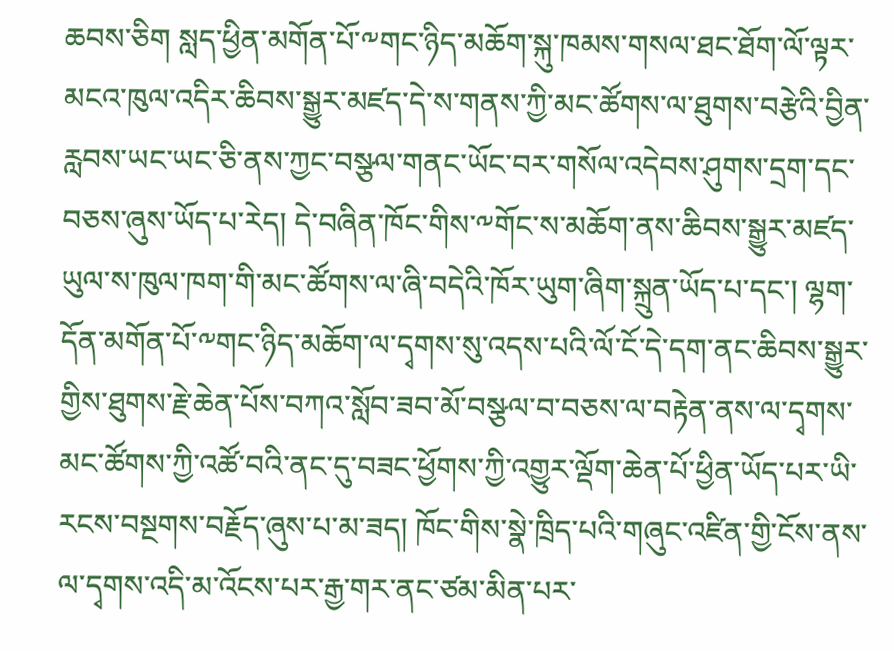ཆབས་ཅིག སླད་ཕྱིན་མགོན་པོ་༸གང་ཉིད་མཆོག་སྐུ་ཁམས་གསལ་ཐང་ཐོག་ལོ་ལྟར་མངའ་ཁུལ་འདིར་ཆིབས་སྒྱུར་མཛད་དེ་ས་གནས་ཀྱི་མང་ཚོགས་ལ་ཐུགས་བརྩེའི་བྱིན་རླབས་ཡང་ཡང་ཅི་ནས་ཀྱང་བསྩལ་གནང་ཡོང་བར་གསོལ་འདེབས་ཤུགས་དྲག་དང་བཅས་ཞུས་ཡོད་པ་རེད། དེ་བཞིན་ཁོང་གིས་༸གོང་ས་མཆོག་ནས་ཆིབས་སྒྱུར་མཛད་ཡུལ་ས་ཁུལ་ཁག་གི་མང་ཚོགས་ལ་ཞི་བདེའི་ཁོར་ཡུག་ཞིག་སྐྲུན་ཡོད་པ་དང་། ལྷག་དོན་མགོན་པོ་༸གང་ཉིད་མཆོག་ལ་དྭགས་སུ་འདས་པའི་ལོ་ངོ་དེ་དག་ནང་ཆིབས་སྒྱུར་གྱིས་ཐུགས་རྗེ་ཆེན་པོས་བཀའ་སློབ་ཟབ་མོ་བསྩལ་བ་བཅས་ལ་བརྟེན་ནས་ལ་དྭགས་མང་ཚོགས་ཀྱི་འཚོ་བའི་ནང་དུ་བཟང་ཕྱོགས་ཀྱི་འགྱུར་ལྡོག་ཆེན་པོ་ཕྱིན་ཡོད་པར་ཡི་རངས་བསྔགས་བརྗོད་ཞུས་པ་མ་ཟད། ཁོང་གིས་སྣེ་ཁྲིད་པའི་གཞུང་འཛིན་གྱི་ངོས་ནས་ལ་དྭགས་འདི་མ་འོངས་པར་རྒྱ་གར་ནང་ཙམ་མིན་པར་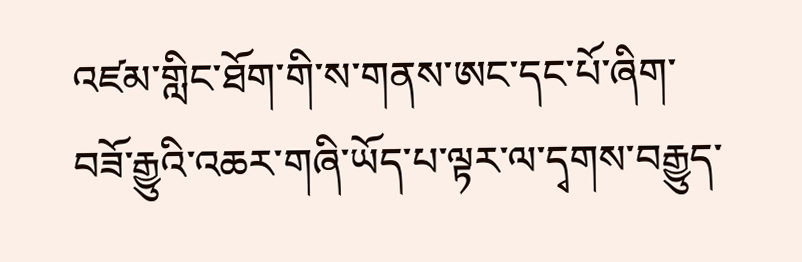འཛམ་གླིང་ཐོག་གི་ས་གནས་ཨང་དང་པོ་ཞིག་བཟོ་རྒྱུའི་འཆར་གཞི་ཡོད་པ་ལྟར་ལ་དྭགས་བརྒྱུད་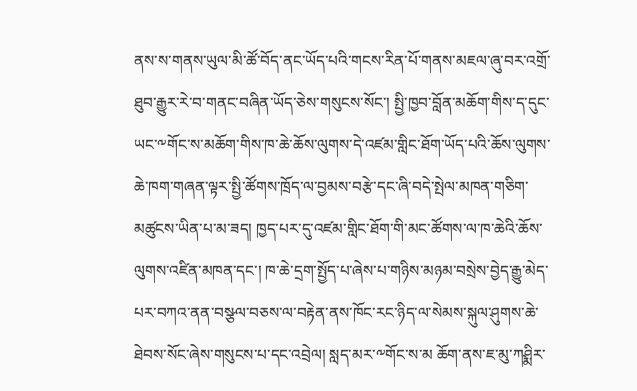ནས་ས་གནས་ཡུལ་མི་ཚོ་བོད་ནང་ཡོད་པའི་གངས་རིན་པོ་གནས་མཇལ་ཞུ་བར་འགྲོ་ཐུབ་རྒྱུར་རེ་བ་གནང་བཞིན་ཡོད་ཅེས་གསུངས་སོང་། སྤྱི་ཁྱབ་བློན་མཆོག་གིས་ད་དུང་ཡང་༸གོང་ས་མཆོག་གིས་ཁ་ཆེ་ཆོས་ལུགས་དེ་འཛམ་གླིང་ཐོག་ཡོད་པའི་ཆོས་ལུགས་ཆེ་ཁག་གཞན་ལྟར་སྤྱི་ཚོགས་ཁྲོད་ལ་བྱམས་བརྩེ་དང་ཞི་བདེ་སྤེལ་མཁན་གཅིག་མཚུངས་ཡིན་པ་མ་ཟད། ཁྱད་པར་དུ་འཛམ་གླིང་ཐོག་གི་མང་ཚོགས་ལ་ཁ་ཆེའི་ཆོས་ལུགས་འཛིན་མཁན་དང་། ཁ་ཆེ་དྲག་སྤྱོད་པ་ཞེས་པ་གཉིས་མཉམ་བསྲེས་བྱེད་རྒྱུ་མེད་པར་བཀའ་ནན་བསྩལ་བཅས་ལ་བརྟེན་ནས་ཁོང་རང་ཉིད་ལ་སེམས་སྐུལ་ཤུགས་ཆེ་ཐེབས་སོང་ཞེས་གསུངས་པ་དང་འབྲེལ། སླད་མར་༸གོང་ས་མ ཆོག་ནས་ཇ་མུ་ཀཤྨིར་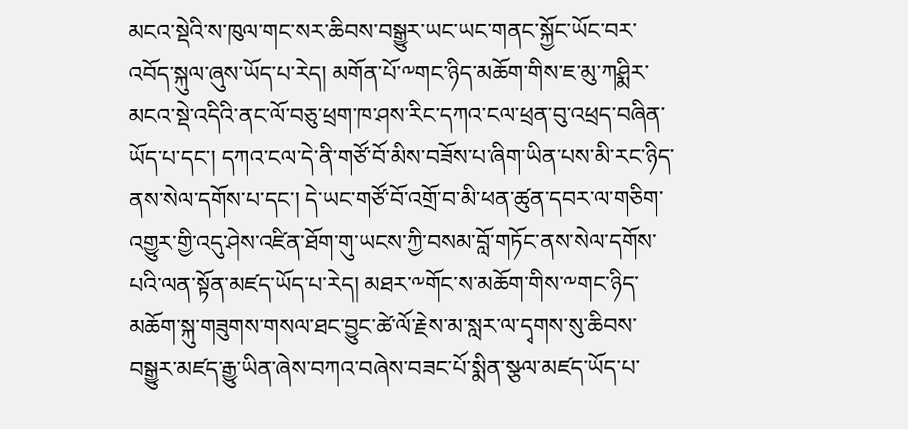མངའ་སྡེའི་ས་ཁུལ་གང་སར་ཆིབས་བསྒྱུར་ཡང་ཡང་གནང་སྐྱོང་ཡོང་བར་འབོད་སྐུལ་ཞུས་ཡོད་པ་རེད། མགོན་པོ་༸གང་ཉིད་མཆོག་གིས་ཇ་མུ་ཀཤྨིར་མངའ་སྡེ་འདིའི་ནང་ལོ་བཅུ་ཕྲག་ཁ་ཤས་རིང་དཀའ་ངལ་ཕྲན་བུ་འཕྲད་བཞིན་ཡོད་པ་དང་། དཀའ་ངལ་དེ་ནི་གཙོ་བོ་མིས་བཟོས་པ་ཞིག་ཡིན་པས་མི་རང་ཉིད་ནས་སེལ་དགོས་པ་དང་། དེ་ཡང་གཙོ་བོ་འགྲོ་བ་མི་ཕན་ཚུན་དབར་ལ་གཅིག་འགྱུར་གྱི་འདུ་ཤེས་འཛིན་ཐོག་གུ་ཡངས་ཀྱི་བསམ་བློ་གཏོང་ནས་སེལ་དགོས་པའི་ལན་སྟོན་མཛད་ཡོད་པ་རེད། མཐར་༸གོང་ས་མཆོག་གིས་༸གང་ཉིད་མཆོག་སྐུ་གཟུགས་གསལ་ཐང་བྱུང་ཚེ་ལོ་རྗེས་མ་སླར་ལ་དྭགས་སུ་ཆིབས་བསྒྱུར་མཛད་རྒྱུ་ཡིན་ཞེས་བཀའ་བཞེས་བཟང་པོ་སྨིན་སྩལ་མཛད་ཡོད་པ་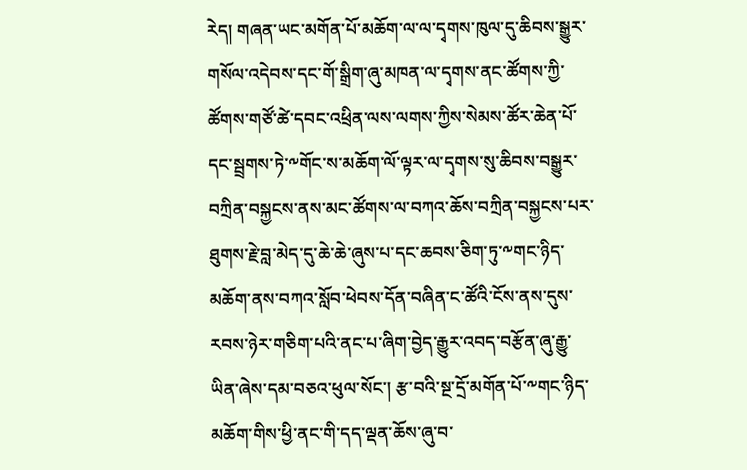རེད། གཞན་ཡང་མགོན་པོ་མཆོག་ལ་ལ་དྭགས་ཁུལ་དུ་ཆིབས་སྒྱུར་གསོལ་འདེབས་དང་གོ་སྒྲིག་ཞུ་མཁན་ལ་དྭགས་ནང་ཚོགས་ཀྱི་ཚོགས་གཙོ་ཚེ་དབང་འཕྲིན་ལས་ལགས་ཀྱིས་སེམས་ཚོར་ཆེན་པོ་དང་སྦྲགས་ཏེ་༸གོང་ས་མཆོག་ལོ་ལྟར་ལ་དྭགས་སུ་ཆིབས་བསྒྱུར་བཀྲིན་བསྐྱངས་ནས་མང་ཚོགས་ལ་བཀའ་ཆོས་བཀྲིན་བསྐྱངས་པར་ཐུགས་རྗེ་བླ་མེད་དུ་ཆེ་ཆེ་ཞུས་པ་དང་ཆབས་ཅིག་ཏུ་༸གང་ཉིད་མཆོག་ནས་བཀའ་སློབ་ཕེབས་དོན་བཞིན་ང་ཚོའི་ངོས་ནས་དུས་རབས་ཉེར་གཅིག་པའི་ནང་པ་ཞིག་བྱེད་རྒྱུར་འབད་བརྩོན་ཞུ་རྒྱུ་ཡིན་ཞེས་དམ་བཅའ་ཕུལ་སོང་། རྩ་བའི་སྔ་དྲོ་མགོན་པོ་༸གང་ཉིད་མཆོག་གིས་ཕྱི་ནང་གི་དད་ལྡན་ཆོས་ཞུ་བ་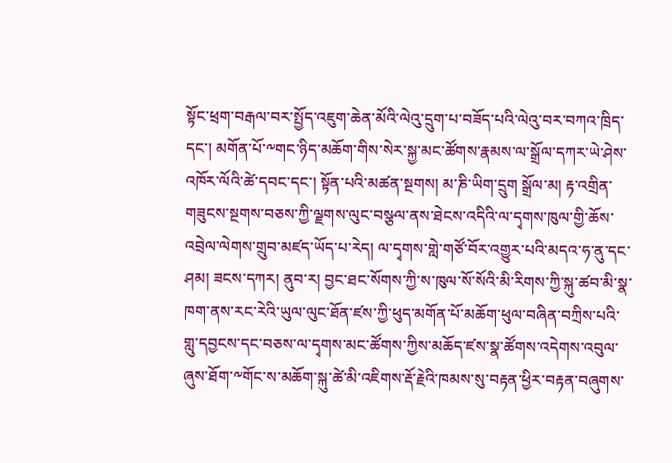སྟོང་ཕྲག་བརྒལ་བར་སྤྱོད་འཇུག་ཆེན་མོའི་ལེའུ་དྲུག་པ་བཟོད་པའི་ལེའུ་བར་བཀའ་ཁྲིད་དང་། མགོན་པོ་༸གང་ཉིད་མཆོག་གིས་སེར་སྐྱ་མང་ཚོགས་རྣམས་ལ་སྒྲོལ་དཀར་ཡེ་ཤེས་འཁོར་ལོའི་ཚེ་དབང་དང་། སྟོན་པའི་མཚན་སྔགས། མ་ཎི་ཡིག་དྲུག སྒྲོལ་མ། རྟ་འགྲིན་གཟུངས་སྔགས་བཅས་ཀྱི་ལྗགས་ལུང་བསྩལ་ནས་ཐེངས་འདིའི་ལ་དྭགས་ཁུལ་གྱི་ཆོས་འབྲེལ་ལེགས་གྲུབ་མཛད་ཡོད་པ་རེད། ལ་དྭགས་གླེ་གཙོ་བོར་འགྱུར་པའི་མདའ་ཧ་ནུ་དང་ཤམ། ཟངས་དཀར། ནུབ་ར། བྱང་ཐང་སོགས་ཀྱི་ས་ཁུལ་སོ་སོའི་མི་རིགས་ཀྱི་སྐུ་ཚབ་མི་སྣ་ཁག་ནས་རང་རེའི་ཡུལ་ལུང་ཐོན་ཛས་ཀྱི་ཕུད་མགོན་པོ་མཆོག་ཕུལ་བཞིན་བཀྲིས་པའི་གླུ་དབྱངས་དང་བཅས་ལ་དྭགས་མང་ཚོགས་ཀྱིས་མཆོད་ཛས་སྣ་ཚོགས་འདེགས་འབུལ་ཞུས་ཐོག་༸གོང་ས་མཆོག་སྐུ་ཚེ་མི་འཇིགས་རྡོ་རྗེའི་ཁམས་སུ་བརྟན་ཕྱིར་བརྟན་བཞུགས་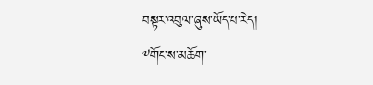བསྟར་འབུལ་ཞུས་ཡོད་པ་རེད།
༸གོང་ས་མཆོག་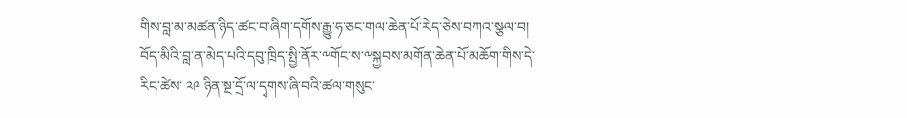གིས་བླ་མ་མཚན་ཉིད་ཚང་བ་ཞིག་དགོས་རྒྱུ་ཧ་ཅང་གལ་ཆེན་པོ་རེད་ཅེས་བཀའ་སྩལ་བ།
བོད་མིའི་བླ་ན་མེད་པའི་དབུ་ཁྲིད་སྤྱི་ནོར་༸གོང་ས་༸སྐྱབས་མགོན་ཆེན་པོ་མཆོག་གིས་དེ་རིང་ཚེས་ ༢༩ ཉིན་སྔ་དྲོ་ལ་དྭགས་ཞི་བའི་ཚལ་གསུང་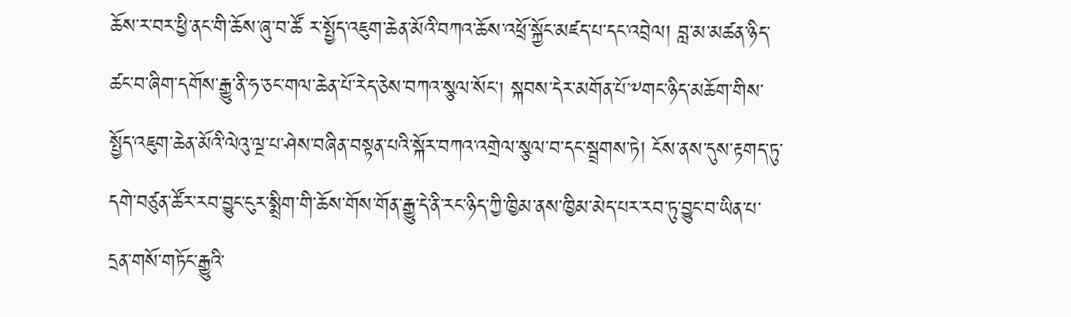ཆོས་ར་བར་ཕྱི་ནང་གི་ཆོས་ཞུ་བ་ཚོ ར་སྤྱོད་འཇུག་ཆེན་མོའི་བཀའ་ཆོས་འཕྲོ་སྐྱོང་མཛད་པ་དང་འབྲེལ། བླ་མ་མཚན་ཉིད་ཚང་བ་ཞིག་དགོས་རྒྱུ་ནི་ཧ་ཅང་གལ་ཆེན་པོ་རེད་ཅེས་བཀའ་སྩལ་སོང། སྐབས་དེར་མགོན་པོ་༸གང་ཉིད་མཆོག་གིས་སྤྱོད་འཇུག་ཆེན་མོའི་ལེའུ་ལྔ་པ་ཤེས་བཞིན་བསྟན་པའི་སྐོར་བཀའ་འགྲེལ་སྩལ་བ་དང་སྦྲགས་ཏེ། ངོས་ནས་དུས་རྟགད་ཏུ་དགེ་བཙུན་ཚོར་རབ་བྱུང་ངུར་སྨྲིག་གི་ཆོས་གོས་གོན་རྒྱུ་དེ་ནི་རང་ཉིད་ཀྱི་ཁྱིམ་ནས་ཁྱིམ་མེད་པར་རབ་ཏུ་བྱུང་བ་ཡིན་པ་དྲན་གསོ་གཏོང་རྒྱུའི་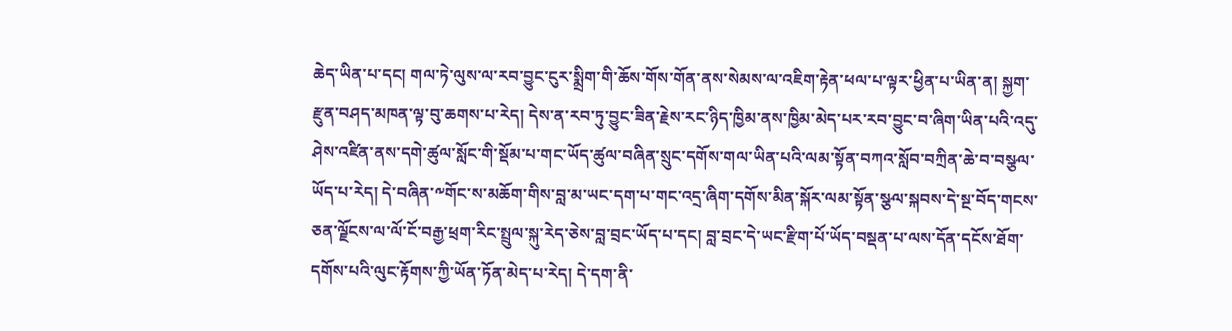ཆེད་ཡིན་པ་དང། གལ་ཏེ་ལུས་ལ་རབ་བྱུང་ངུར་སྨྲིག་གི་ཆོས་གོས་གོན་ནས་སེམས་ལ་འཇིག་རྟེན་ཕལ་པ་ལྟར་ཕྱིན་པ་ཡིན་ན། སྐྱག་རྫུན་བཤད་མཁན་ལྟ་བུ་ཆགས་པ་རེད། དེས་ན་རབ་ཏུ་བྱུང་ཟིན་རྗེས་རང་ཉིད་ཁྱིམ་ནས་ཁྱིམ་མེད་པར་རབ་བྱུང་བ་ཞིག་ཡིན་པའི་འདུ་ཤེས་འཛིན་ནས་དགེ་ཚུལ་སློང་གི་སྡོམ་པ་གང་ཡོད་ཚུལ་བཞིན་སྲུང་དགོས་གལ་ཡིན་པའི་ལམ་སྟོན་བཀའ་སློབ་བཀྲིན་ཆེ་བ་བསྩལ་ཡོད་པ་རེད། དེ་བཞིན་༸གོང་ས་མཆོག་གིས་བླ་མ་ཡང་དག་པ་གང་འདྲ་ཞིག་དགོས་མིན་སྐོར་ལམ་སྟོན་སྩལ་སྐབས་དེ་སྔ་བོད་གངས་ཅན་ལྗོངས་ལ་ལོ་ངོ་བརྒྱ་ཕྲག་རིང་སྤྲུལ་སྐུ་རེད་ཅེས་བླ་བྲང་ཡོད་པ་དང། བླ་བྲང་དེ་ཡང་རྫིག་པོ་ཡོད་བསྡན་པ་ལས་དོན་དངོས་ཐོག་དགོས་པའི་ལུང་རྟོགས་ཀྱི་ཡོན་ཏོན་མེད་པ་རེད། དེ་དག་ནི་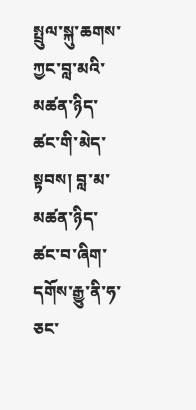སྤྲུལ་སྐུ་ཆགས་ཀྱང་བླ་མའི་མཚན་ཉིད་ཚང་གི་མེད་སྟབས། བླ་མ་མཚན་ཉིད་ཚང་བ་ཞིག་དགོས་རྒྱུ་ནི་ཧ་ཅང་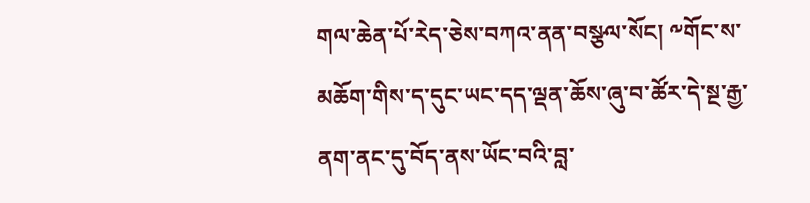གལ་ཆེན་པོ་རེད་ཅེས་བཀའ་ནན་བསྩལ་སོང། ༸གོང་ས་མཆོག་གིས་ད་དུང་ཡང་དད་ལྡན་ཆོས་ཞུ་བ་ཚོར་དེ་སྔ་རྒྱ་ནག་ནང་དུ་བོད་ནས་ཡོང་བའི་བླ་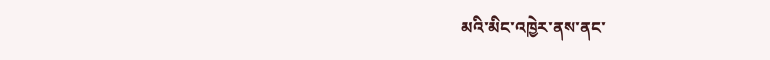མའི་མིང་འཁྱེར་ནས་ནང་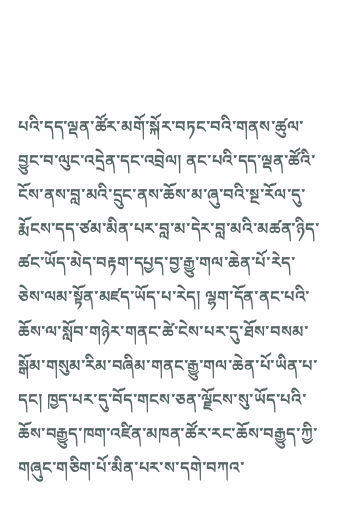པའི་དད་ལྡན་ཚོར་མགོ་སྐོར་བཏང་བའི་གནས་ཚུལ་བྱུང་བ་ལུང་འདྲེན་དང་འབྲེལ། ནང་པའི་དད་ལྡན་ཚོའི་ངོས་ནས་བླ་མའི་དྲུང་ནས་ཆོས་མ་ཞུ་བའི་སྔ་རོལ་དུ་རྨོངས་དད་ཙམ་མིན་པར་བླ་མ་དེར་བླ་མའི་མཚན་ཉིད་ཚང་ཡོད་མེད་བརྟག་དཔྱད་བྱ་རྒྱུ་གལ་ཆེན་པོ་རེད་ཅེས་ལམ་སྟོན་མཛད་ཡོད་པ་རེད། ལྷག་དོན་ནང་པའི་ཆོས་ལ་སློབ་གཉེར་གནང་ཚེ་ངེས་པར་དུ་ཐོས་བསམ་སྒོམ་གསུམ་རིམ་བཞིམ་གནང་རྒྱུ་གལ་ཆེན་པོ་ཡིན་པ་དང། ཁྱད་པར་དུ་བོད་གངས་ཅན་ལྗོངས་སུ་ཡོད་པའི་ཆོས་བརྒྱུད་ཁག་འཛིན་མཁན་ཚོར་རང་ཆོས་བརྒྱུད་ཀྱི་གཞུང་གཅིག་པོ་མིན་པར་ས་དགེ་བཀའ་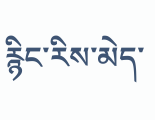རྙིང་རིས་མེད་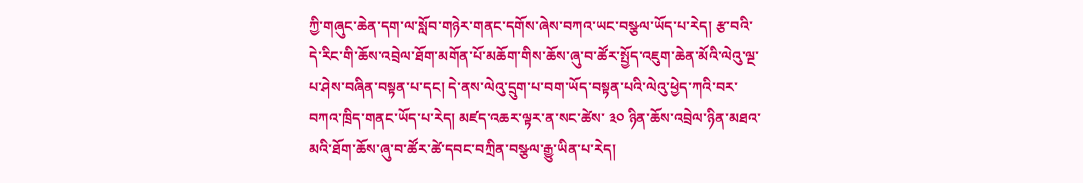ཀྱི་གཞུང་ཆེན་དག་ལ་སློབ་གཉེར་གནང་དགོས་ཞེས་བཀའ་ཡང་བསྩལ་ཡོད་པ་རེད། རྩ་བའི་དེ་རིང་གི་ཆོས་འབྲེལ་ཐོག་མགོན་པོ་མཆོག་གིས་ཆོས་ཞུ་བ་ཚོར་སྤྱོད་འཇུག་ཆེན་མོའི་ལེའུ་ལྔ་པ་ཤེས་བཞིན་བསྟན་པ་དང། དེ་ནས་ལེའུ་དྲུག་པ་བག་ཡོད་བསྟན་པའི་ལེའུ་ཕྱེད་ཀའི་བར་བཀའ་ཁྲིད་གནང་ཡོད་པ་རེད། མཛད་འཆར་ལྟར་ན་སང་ཚེས་ ༣༠ ཉིན་ཆོས་འབྲེལ་ཉིན་མཐའ་མའི་ཐོག་ཆོས་ཞུ་བ་ཚོར་ཚེ་དབང་བཀྲིན་བསྩལ་རྒྱུ་ཡིན་པ་རེད།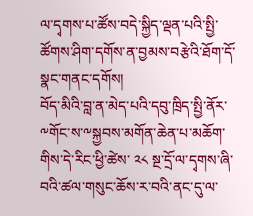ལ་དྭགས་པ་ཚོས་བདེ་སྐྱིད་ལྡན་པའི་སྤྱི་ཚོགས་ཤིག་དགོས་ན་བྱམས་བརྩེའི་ཐོག་དོ་སྣང་གནང་དགོས།
བོད་མིའི་བླ་ན་མེད་པའི་དབུ་ཁྲིད་སྤྱི་ནོར་༸གོང་ས་༸སྐྱབས་མགོན་ཆེན་པ་མཆོག་གིས་དེ་རིང་ཕྱི་ཚེས་ ༢༨ སྔ་དྲོ་ལ་དྭགས་ཞི་བའི་ཚལ་གསུང་ཆོས་ར་བའི་ནང་དུ་ལ་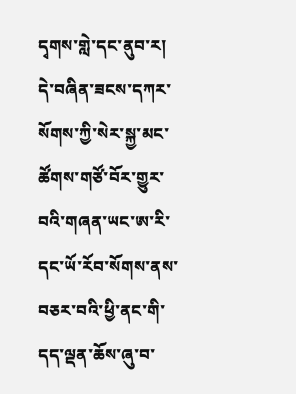དྭགས་གླེ་དང་ནུབ་ར། དེ་བཞིན་ཟངས་དཀར་སོགས་ཀྱི་སེར་སྐྱ་མང་ཚོགས་གཙོ་བོར་གྱུར་བའི་གཞན་ཡང་ཨ་རི་དང་ཡོ་རོབ་སོགས་ནས་བཅར་བའི་ཕྱི་ནང་གི་དད་ལྡན་ཆོས་ཞུ་བ་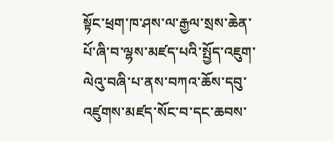སྟོང་ཕྲག་ཁ་ཤས་ལ་རྒྱལ་སྲས་ཆེན་པོ་ཞི་བ་ལྷས་མཛད་པའི་སྤྱོད་འཇུག་ལེའུ་བཞི་པ་ནས་བཀའ་ཆོས་དབུ་འཛུགས་མཛད་སོང་བ་དང་ཆབས་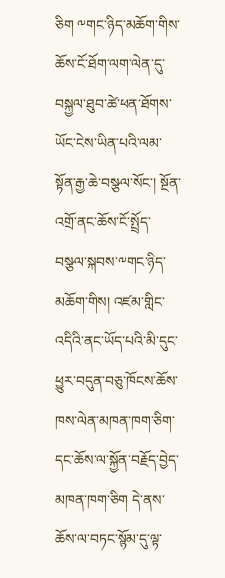ཅིག ༸གང་ཉིད་མཆོག་གིས་ཆོས་ངོ་ཐོག་ལག་ལེན་དུ་བསྐྱལ་ཐུབ་ཚེ་ཕན་ཐོགས་ཡོང་ངེས་ཡིན་པའི་ལམ་སྟོན་རྒྱ་ཆེ་བསྩལ་སོང་། སྔོན་འགྲོ་ནང་ཆོས་ངོ་སྤྲོད་བསྩལ་སྐབས་༸གང་ཉིད་མཆོག་གིས། འཛམ་གླིང་འདིའི་ནང་ཡོད་པའི་མི་དུང་ཕྱུར་བདུན་བཅུ་ཁོངས་ཆོས་ཁས་ལེན་མཁན་ཁག་ཅིག་དང་ཆོས་ལ་སྐྱོན་བརྗོད་བྱེད་མཁན་ཁག་ཅིག དེ་ནས་ཆོས་ལ་བཏང་སྙོམ་དུ་ལྟ་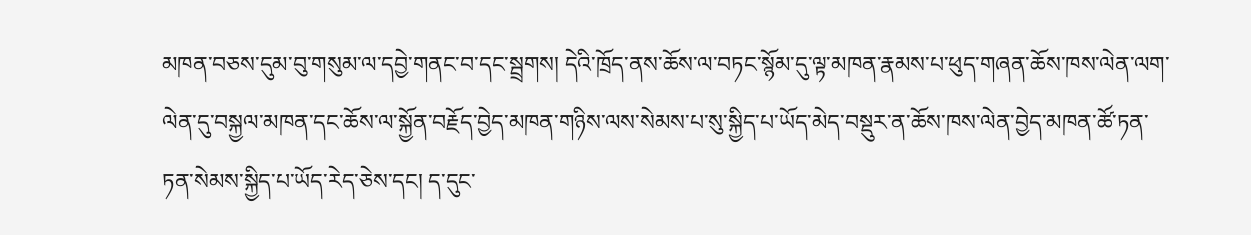མཁན་བཅས་དུམ་བུ་གསུམ་ལ་དབྱེ་གནང་བ་དང་སྦྲགས། དེའི་ཁྲོད་ནས་ཆོས་ལ་བཏང་སྙོམ་དུ་ལྟ་མཁན་རྣམས་པ་ཕུད་གཞན་ཆོས་ཁས་ལེན་ལག་ལེན་དུ་བསྐྱལ་མཁན་དང་ཆོས་ལ་སྐྱོན་བརྗོད་བྱེད་མཁན་གཉིས་ལས་སེམས་པ་སུ་སྐྱིད་པ་ཡོད་མེད་བསྡུར་ན་ཆོས་ཁས་ལེན་བྱེད་མཁན་ཚོ་ཏན་ཏན་སེམས་སྐྱིད་པ་ཡོད་རེད་ཅེས་དང། ད་དུང་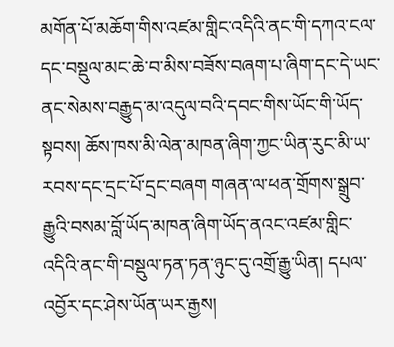མགོན་པོ་མཆོག་གིས་འཛམ་གླིང་འདིའི་ནང་གི་དཀའ་ངལ་དང་བསྡུལ་མང་ཆེ་བ་མིས་བཟོས་བཞག་པ་ཞིག་དང་དེ་ཡང་ནང་སེམས་བརྒྱུད་མ་འདུལ་བའི་དབང་གིས་ཡོང་གི་ཡོད་སྟབས། ཆོས་ཁས་མི་ལེན་མཁན་ཞིག་ཀྱང་ཡིན་རུང་མི་ཡ་རབས་དང་དྲང་པོ་དྲང་བཞག གཞན་ལ་ཕན་གྲོགས་སྒྲུབ་རྒྱུའི་བསམ་བློ་ཡོད་མཁན་ཞིག་ཡོད་ནའང་འཛམ་གླིང་འདིའི་ནང་གི་བསྡུལ་ཏན་ཏན་ཉུང་དུ་འགྲོ་རྒྱུ་ཡིན། དཔལ་འབྱོར་དང་ཤེས་ཡོན་ཡར་རྒྱས།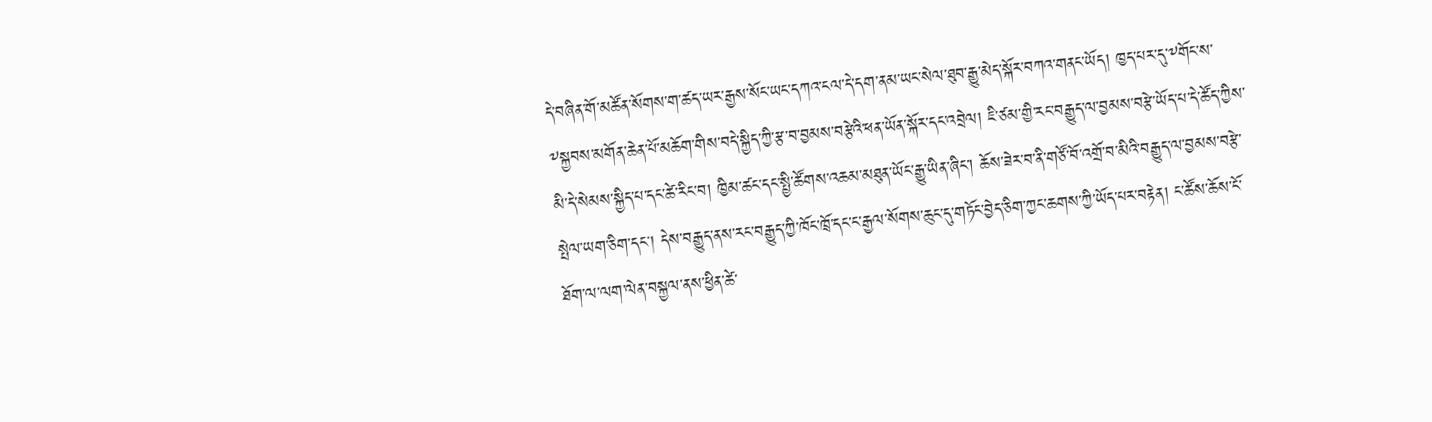དེ་བཞིན་གོ་མཚོན་སོགས་ག་ཚད་ཡར་རྒྱས་སོང་ཡང་དཀའ་ངལ་དེ་དག་ནམ་ཡང་སེལ་ཐུབ་རྒྱུ་མེད་སྐོར་བཀའ་གནང་ཡོད། ཁྱད་པར་དུ་༸གོང་ས་༸སྐྱབས་མགོན་ཆེན་པོ་མཆོག་གིས་བདེ་སྐྱིད་ཀྱི་རྩ་བ་བྱམས་བརྩེའི་ཕན་ཡོན་སྐོར་དང་འབྲེལ། ཇི་ཙམ་གྱི་རང་བརྒྱུད་ལ་བྱམས་བརྩེ་ཡོད་པ་དེ་ཚོད་ཀྱིས་མི་དེ་སེམས་སྐྱིད་པ་དང་ཚེ་རིང་བ། ཁྱིམ་ཚང་དང་སྤྱི་ཚོགས་འཆམ་མཐུན་ཡོང་རྒྱུ་ཡིན་ཞིང་། ཆོས་ཟེར་བ་ནི་གཙོ་བོ་འགྲོ་བ་མིའི་བརྒྱུད་ལ་བྱམས་བརྩེ་སྤེལ་ཡག་ཅིག་དང། དེས་བརྒྱུད་ནས་རང་བརྒྱུད་ཀྱི་ཁོང་ཁྲོ་དང་ང་རྒྱལ་སོགས་ཆུང་དུ་གཏོང་བྱེད་ཅིག་ཀྱང་ཆགས་ཀྱི་ཡོད་པར་བརྟེན། ང་ཚོས་ཆོས་ངོ་ཐོག་ལ་ལག་ལེན་བསྐྱལ་ནས་ཕྱིན་ཚེ་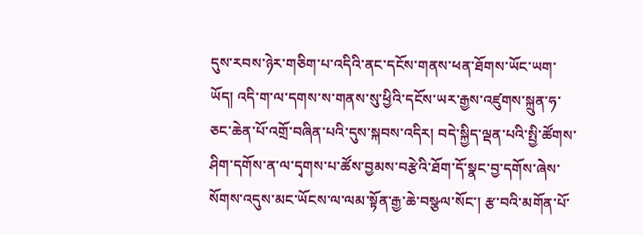དུས་རབས་ཉེར་གཅིག་པ་འདིའི་ནང་དངོས་གནས་ཕན་ཐོགས་ཡོང་ཡག་ཡོད། འདི་ག་ལ་དགས་ས་གནས་སུ་ཕྱིའི་དངོས་ཡར་རྒྱས་འཛུགས་སྐྲུན་ཧ་ཅང་ཆེན་པོ་འགྲོ་བཞིན་པའི་དུས་སྐབས་འདིར། བདེ་སྐྱིད་ལྡན་པའི་སྤྱི་ཚོགས་ཤིག་དགོས་ན་ལ་དྭགས་པ་ཚོས་བྱམས་བརྩེའི་ཐོག་དོ་སྣང་བྱ་དགོས་ཞེས་སོགས་འདུས་མང་ཡོངས་ལ་ལམ་སྟོན་རྒྱ་ཆེ་བསྩལ་སོང་། རྩ་བའི་མགོན་པོ་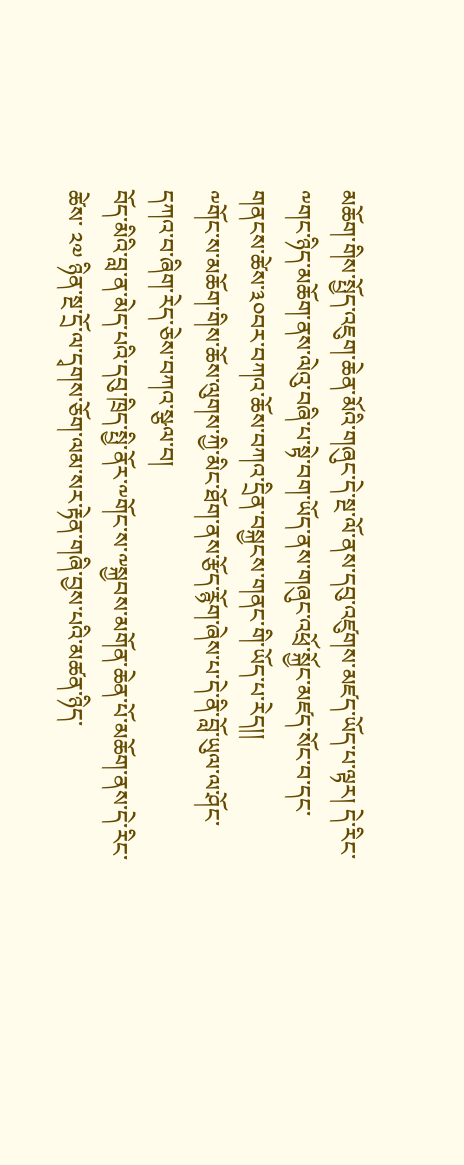མཆོག་གིས་སྤྱོད་འཇུག་ཆེན་མོའི་གཞུང་དེ་སྔ་ལོ་ནས་དབུ་འཛུགས་མཛད་ཡོད་པ་ལྟར། དེ་རིང་༸གང་ཉིད་མཆོག་ནས་ལེའུ་བཞི་པ་སྟེ་བག་ཡོད་ནས་གཞུང་འཕྲོ་སྐྱོང་མཛད་སོང་བ་དང་གནངས་ཚེས་༣༠བར་བཀའ་ཆོས་བཀའ་དྲིན་བསྐྱངས་གནང་གི་ཡོད་པ་རེད།།
༸གོང་ས་མཆོག་གིས་ཆོས་ལུགས་ཀྱི་མིང་ཐོག་ནས་རྩོད་རྙོག་ཞེས་པ་དེ་ནི་བློ་ཡུལ་ལ་ཤོང་དཀའ་བ་ཞིག་རེད་ཅེས་བཀའ་སྩལ་བ།
བོད་མིའི་བླ་ན་མེད་པའི་དབུ་ཁྲིད་སྤྱི་ནོར་༸གོང་ས་༸སྐྱབས་མགོན་ཆེན་པོ་མཆོག་ནས་དེ་རིང་ཚེས་ ༢༧ ཉིན་སྔ་དྲོ་ལ་དྭགས་ཅོག་ལམ་སར་རྟེན་གཞི་བྱས་པའི་མཚན་ཉིད་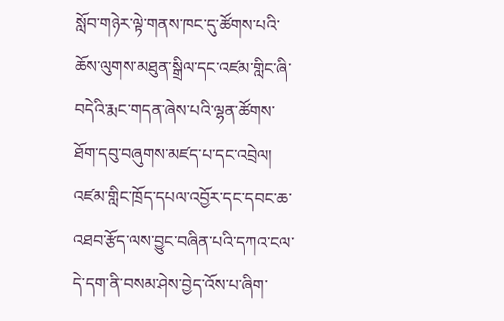སློབ་གཉེར་ལྟེ་གནས་ཁང་དུ་ཚོགས་པའི་ཆོས་ལུགས་མཐུན་སྒྲིལ་དང་འཛམ་གླིང་ཞི་བདེའི་རྨང་གདན་ཞེས་པའི་ལྷན་ཚོགས་ཐོག་དབུ་བཞུགས་མཛད་པ་དང་འབྲེལ། འཛམ་གླིང་ཁྲོད་དཔལ་འབྱོར་དང་དབང་ཆ་འཐབ་རྩོད་ལས་བྱུང་བཞིན་པའི་དཀའ་ངལ་དེ་དག་ནི་བསམ་ཤེས་བྱེད་འོས་པ་ཞིག་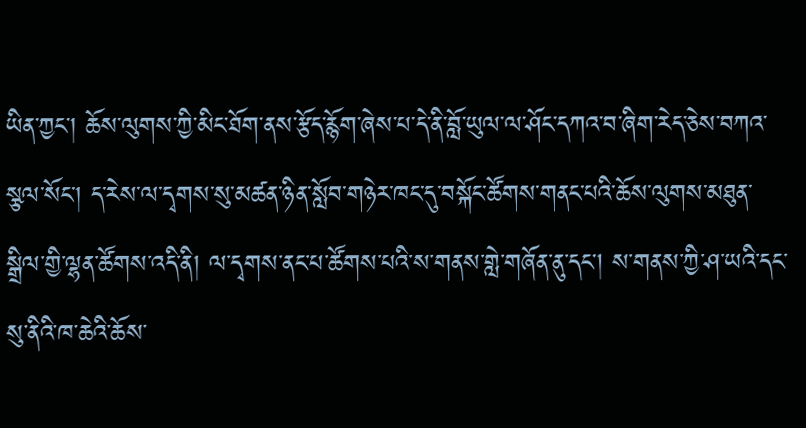ཡིན་ཀྱང་། ཆོས་ལུགས་ཀྱི་མིང་ཐོག་ནས་རྩོད་རྙོག་ཞེས་པ་དེ་ནི་བློ་ཡུལ་ལ་ཤོང་དཀའ་བ་ཞིག་རེད་ཅེས་བཀའ་སྩལ་སོང་། ད་རེས་ལ་དྭགས་སུ་མཚན་ཉིན་སློབ་གཉེར་ཁང་དུ་བསྐོང་ཚོགས་གནང་པའི་ཆོས་ལུགས་མཐུན་སྒྲིལ་གྱི་ལྷན་ཚོགས་འདི་ནི། ལ་དྭགས་ནང་པ་ཚོགས་པའི་ས་གནས་གླེ་གཞོན་ནུ་དང། ས་གནས་ཀྱི་ཤ་ཡའི་དང་སུ་ནིའི་ཁ་ཆེའི་ཆོས་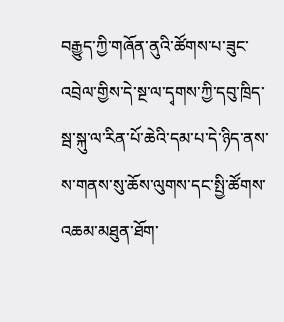བརྒྱུད་ཀྱི་གཞོན་ནུའི་ཚོགས་པ་ཟུང་འབྲེལ་གྱིས་དེ་སྔ་ལ་དྭགས་ཀྱི་དབུ་ཁྲིད་སྦ་སྐུ་ལ་རིན་པོ་ཆེའི་དམ་པ་དེ་ཉིད་ནས་ས་གནས་སུ་ཆོས་ལུགས་དང་སྤྱི་ཚོགས་འཆམ་མཐུན་ཐོག་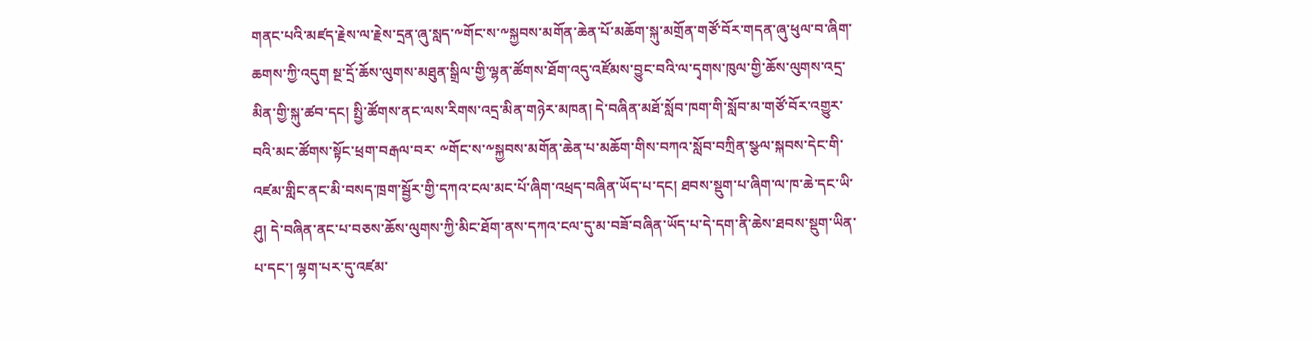གནང་པའི་མཛད་རྗེས་ལ་རྗེས་དྲན་ཞུ་སླད་༸གོང་ས་༸སྐྱབས་མགོན་ཆེན་པོ་མཆོག་སྐུ་མགྲོན་གཙོ་བོར་གདན་ཞུ་ཕུལ་བ་ཞིག་ཆགས་ཀྱི་འདུག སྔ་དྲོ་ཆོས་ལུགས་མཐུན་སྒྲིལ་གྱི་ལྷན་ཚོགས་ཐོག་འདུ་འཛོམས་བྱུང་བའི་ལ་དྭགས་ཁུལ་གྱི་ཆོས་ལུགས་འདྲ་མིན་གྱི་སྐུ་ཚབ་དང། སྤྱི་ཚོགས་ནང་ལས་རིགས་འདྲ་མིན་གཉེར་མཁན། དེ་བཞིན་མཐོ་སློབ་ཁག་གི་སློབ་མ་གཙོ་བོར་འགྱུར་བའི་མང་ཚོགས་སྟོང་ཕྲག་བརྒལ་བར་ ༸གོང་ས་༸སྐྱབས་མགོན་ཆེན་པ་མཆོག་གིས་བཀའ་སློབ་བཀྲིན་སྩལ་སྐབས་དེང་གི་འཛམ་གླིང་ནང་མི་བསད་ཁྲག་སྦྱོར་གྱི་དཀའ་ངལ་མང་པོ་ཞིག་འཕྲད་བཞིན་ཡོད་པ་དང། ཐབས་སྡུག་པ་ཞིག་ལ་ཁ་ཆེ་དང་ཡི་ཤུ། དེ་བཞིན་ནང་པ་བཅས་ཆོས་ལུགས་ཀྱི་མིང་ཐོག་ནས་དཀའ་ངལ་དུ་མ་བཟོ་བཞིན་ཡོད་པ་དེ་དག་ནི་ཆེས་ཐབས་སྡུག་ཡིན་པ་དང་། ལྷག་པར་དུ་འཛམ་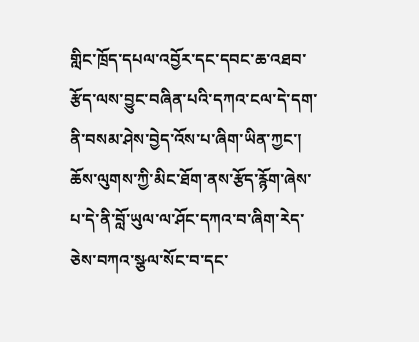གླིང་ཁྲོད་དཔལ་འབྱོར་དང་དབང་ཆ་འཐབ་རྩོད་ལས་བྱུང་བཞིན་པའི་དཀའ་ངལ་དེ་དག་ནི་བསམ་ཤེས་བྱེད་འོས་པ་ཞིག་ཡིན་ཀྱང་། ཆོས་ལུགས་ཀྱི་མིང་ཐོག་ནས་རྩོད་རྙོག་ཞེས་པ་དེ་ནི་བློ་ཡུལ་ལ་ཤོང་དཀའ་བ་ཞིག་རེད་ཅེས་བཀའ་སྩལ་སོང་བ་དང་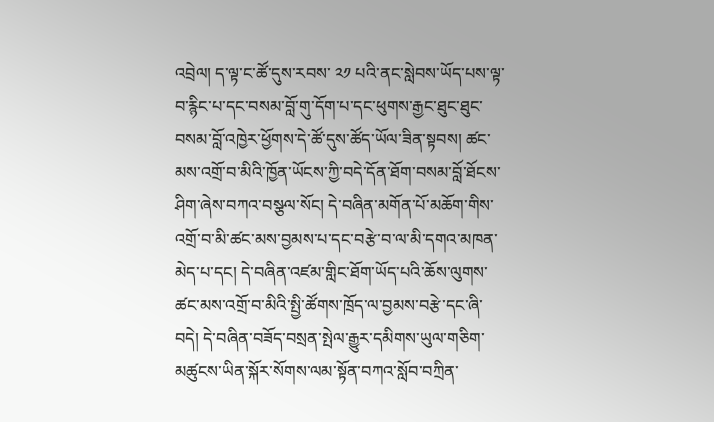འབྲེལ། ད་ལྟ་ང་ཚོ་དུས་རབས་ ༢༡ པའི་ནང་སླེབས་ཡོད་པས་ལྟ་བ་རྙིང་པ་དང་བསམ་བློ་གུ་དོག་པ་དང་ཕུགས་རྒྱང་ཐུང་ཐུང་བསམ་བློ་འཁྱེར་ཕྱོགས་དེ་ཚོ་དུས་ཚོད་ཡོལ་ཟིན་སྟབས། ཚང་མས་འགྲོ་བ་མིའི་ཁྱོན་ཡོངས་ཀྱི་བདེ་དོན་ཐོག་བསམ་བློ་ཐོངས་ཤིག་ཞེས་བཀའ་བསྩལ་སོང། དེ་བཞིན་མགོན་པོ་མཆོག་གིས་འགྲོ་བ་མི་ཚང་མས་བྱམས་པ་དང་བརྩེ་བ་ལ་མི་དགའ་མཁན་མེད་པ་དང། དེ་བཞིན་འཛམ་གླིང་ཐོག་ཡོད་པའི་ཆོས་ལུགས་ཚང་མས་འགྲོ་བ་མིའི་སྤྱི་ཚོགས་ཁྲོད་ལ་བྱམས་བརྩེ་དང་ཞི་བདེ། དེ་བཞིན་བཟོད་བསྲན་སྤེལ་རྒྱུར་དམིགས་ཡུལ་གཅིག་མཚུངས་ཡིན་སྐོར་སོགས་ལམ་སྟོན་བཀའ་སློབ་བཀྲིན་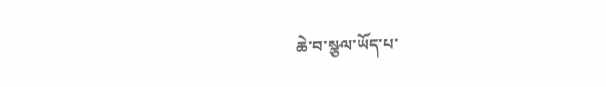ཆེ་བ་སྩལ་ཡོད་པ་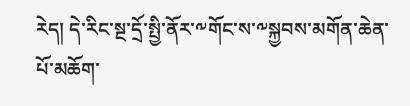རེད། དེ་རིང་སྔ་དྲོ་སྤྱི་ནོར་༸གོང་ས་༸སྐྱབས་མགོན་ཆེན་པོ་མཆོག་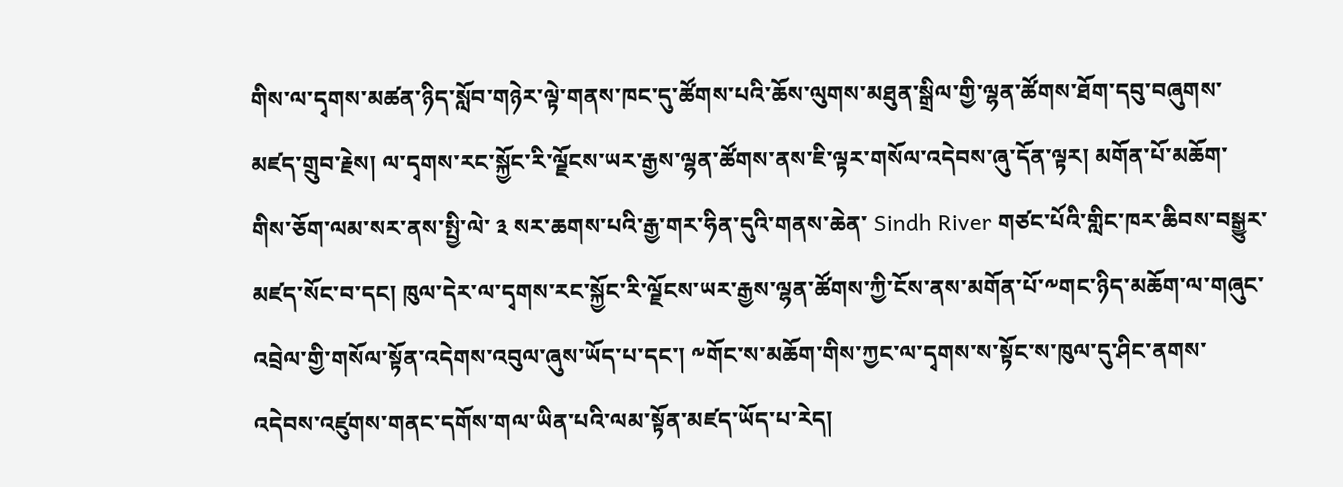གིས་ལ་དྭགས་མཚན་ཉིད་སློབ་གཉེར་ལྟེ་གནས་ཁང་དུ་ཚོགས་པའི་ཆོས་ལུགས་མཐུན་སྒྲིལ་གྱི་ལྷན་ཚོགས་ཐོག་དབུ་བཞུགས་མཛད་གྲུབ་རྗེས། ལ་དྭགས་རང་སྐྱོང་རི་ལྗོངས་ཡར་རྒྱས་ལྷན་ཚོགས་ནས་ཇི་ལྟར་གསོལ་འདེབས་ཞུ་དོན་ལྟར། མགོན་པོ་མཆོག་གིས་ཅོག་ལམ་སར་ནས་སྤྱི་ལེ་ ༣ སར་ཆགས་པའི་རྒྱ་གར་ཧིན་དུའི་གནས་ཆེན་ Sindh River གཙང་པོའི་གླིང་ཁར་ཆིབས་བསྒྱུར་མཛད་སོང་བ་དང། ཁུལ་དེར་ལ་དྭགས་རང་སྐྱོང་རི་ལྗོངས་ཡར་རྒྱས་ལྷན་ཚོགས་ཀྱི་ངོས་ནས་མགོན་པོ་༸གང་ཉིད་མཆོག་ལ་གཞུང་འབྲེལ་གྱི་གསོལ་སྟོན་འདེགས་འབུལ་ཞུས་ཡོད་པ་དང་། ༸གོང་ས་མཆོག་གིས་ཀྱང་ལ་དྭགས་ས་སྟོང་ས་ཁུལ་དུ་ཤིང་ནགས་འདེབས་འཛུགས་གནང་དགོས་གལ་ཡིན་པའི་ལམ་སྟོན་མཛད་ཡོད་པ་རེད།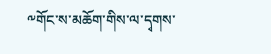༸གོང་ས་མཆོག་གིས་ལ་དྭགས་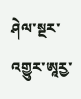ཤེལ་སྔར་འགྱུར་ཨཱརྱ་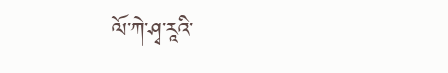ལོ་ཀེ་ཤྭ་རཱའི་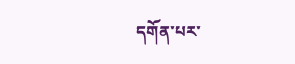དགོན་པར་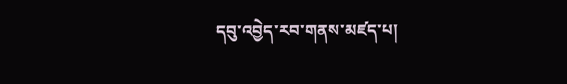དབུ་འབྱེད་རབ་གནས་མཛད་པ།